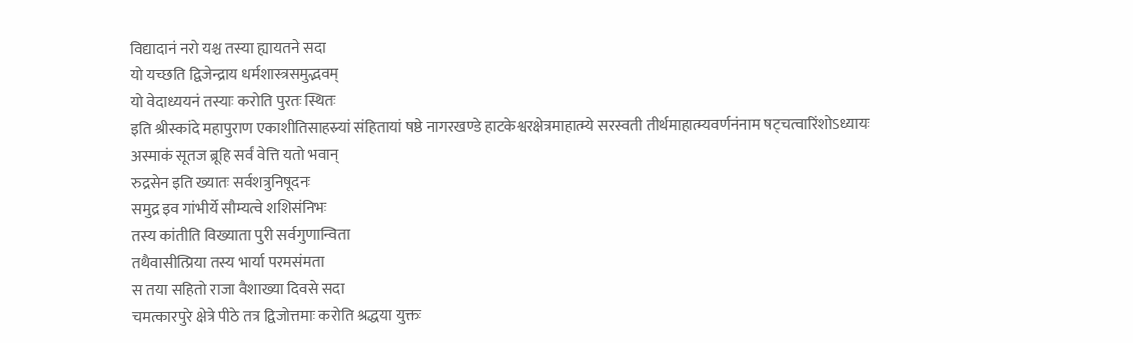विद्यादानं नरो यश्च तस्या ह्यायतने सदा
यो यच्छति द्विजेन्द्राय धर्मशास्त्रसमुद्भवम्
यो वेदाध्ययनं तस्याः करोति पुरतः स्थितः
इति श्रीस्कांदे महापुराण एकाशीतिसाहस्र्यां संहितायां षष्ठे नागरखण्डे हाटकेश्वरक्षेत्रमाहात्म्ये सरस्वती तीर्थमाहात्म्यवर्णनंनाम षट्चत्वारिंशोऽध्यायः
अस्माकं सूतज ब्रूहि सर्वं वेत्ति यतो भवान्
रुद्रसेन इति ख्यातः सर्वशत्रुनिषूदनः
समुद्र इव गांभीर्ये सौम्यत्वे शशिसंनिभः
तस्य कांतीति विख्याता पुरी सर्वगुणान्विता
तथैवासीत्प्रिया तस्य भार्या परमसंमता
स तया सहितो राजा वैशाख्या दिवसे सदा
चमत्कारपुरे क्षेत्रे पीठे तत्र द्विजोत्तमाः करोति श्रद्धया युक्तः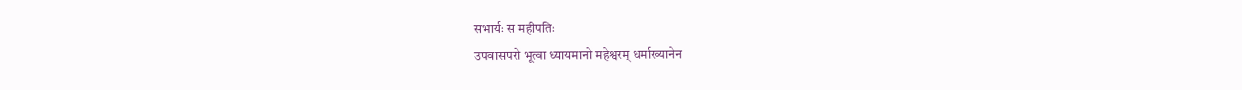सभार्यः स महीपतिः
उपवासपरो भूत्वा ध्यायमानो महेश्वरम् धर्माख्यानेन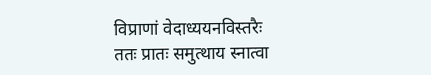विप्राणां वेदाध्ययनविस्तरैः
ततः प्रातः समुत्थाय स्नात्वा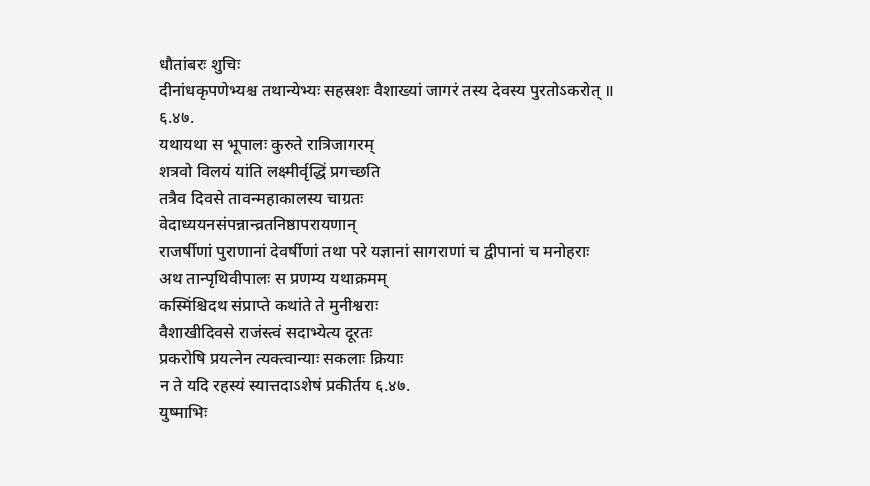धौतांबरः शुचिः
दीनांधकृपणेभ्यश्च तथान्येभ्यः सहस्रशः वैशाख्यां जागरं तस्य देवस्य पुरतोऽकरोत् ॥ ६.४७.
यथायथा स भूपालः कुरुते रात्रिजागरम्
शत्रवो विलयं यांति लक्ष्मीर्वृद्धिं प्रगच्छति
तत्रैव दिवसे तावन्महाकालस्य चाग्रतः
वेदाध्ययनसंपन्नान्व्रतनिष्ठापरायणान्
राजर्षीणां पुराणानां देवर्षीणां तथा परे यज्ञानां सागराणां च द्वीपानां च मनोहराः
अथ तान्पृथिवीपालः स प्रणम्य यथाक्रमम्
कस्मिंश्चिदथ संप्राप्ते कथांते ते मुनीश्वराः
वैशाखीदिवसे राजंस्त्वं सदाभ्येत्य दूरतः
प्रकरोषि प्रयत्नेन त्यक्त्वान्याः सकलाः क्रियाः
न ते यदि रहस्यं स्यात्तदाऽशेषं प्रकीर्तय ६.४७.
युष्माभिः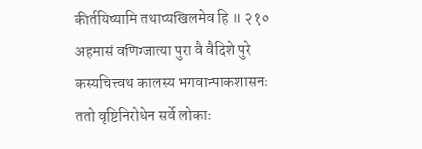कीर्तयिष्यामि तथाप्यखिलमेव हि ॥ २१० अहमासं वणिग्जात्या पुरा वै वैदिशे पुरे
कस्यचित्त्वथ कालस्य भगवान्पाकशासनः
ततो वृष्टिनिरोधेन सर्वे लोकाः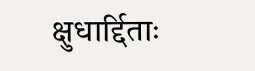क्षुधार्द्दिताः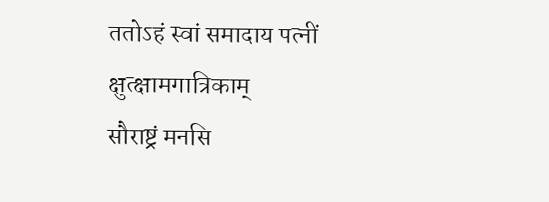ततोऽहं स्वां समादाय पत्नीं क्षुत्क्षामगात्रिकाम्
सौराष्ट्रं मनसि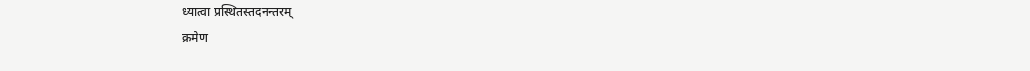ध्यात्वा प्रस्थितस्तदनन्तरम्
क्रमेण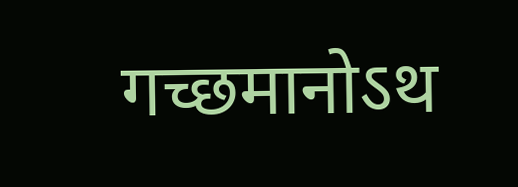गच्छमानोऽथ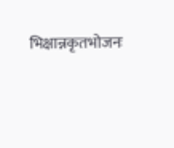भिक्षान्नकृतभोजनः